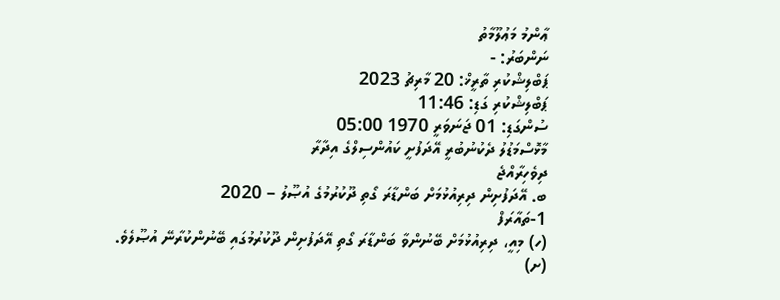ޢާންމު މަޢުލޫމާތު
ނަންބަރު: -
ޕަބްލިޝްކުރި ތާރީޚް: 20 މާރިޗު 2023
ޕަބްލިޝްކުރި ގަޑި: 11:46
ސުންގަޑި: 01 ޖަނަވަރީ 1970 05:00
މާޅޮސްމަޑުލު ދެކުނުބުރީ އޭދަފުށީ ކައުންސިލްގެ އިދާރާ
ދިވެހިރާއްޖެ
ބ. އޭދަފުށިން ދިރިއުޅުމަށް ބަންޑާރަ ގޯތި ދޫކުރުމުގެ އުޞޫލު – 2020
1-ތައާރަފް
(ހ) މިއީ، ދިރިއުޅުމަށް ބޭނުންވާ ބަންޑާރަ ގޯތި އޭދަފުށިން ދޫކުރުމުގައި ބޭނުންކުރާނޭ އުޞޫލެވެ.
(ށ)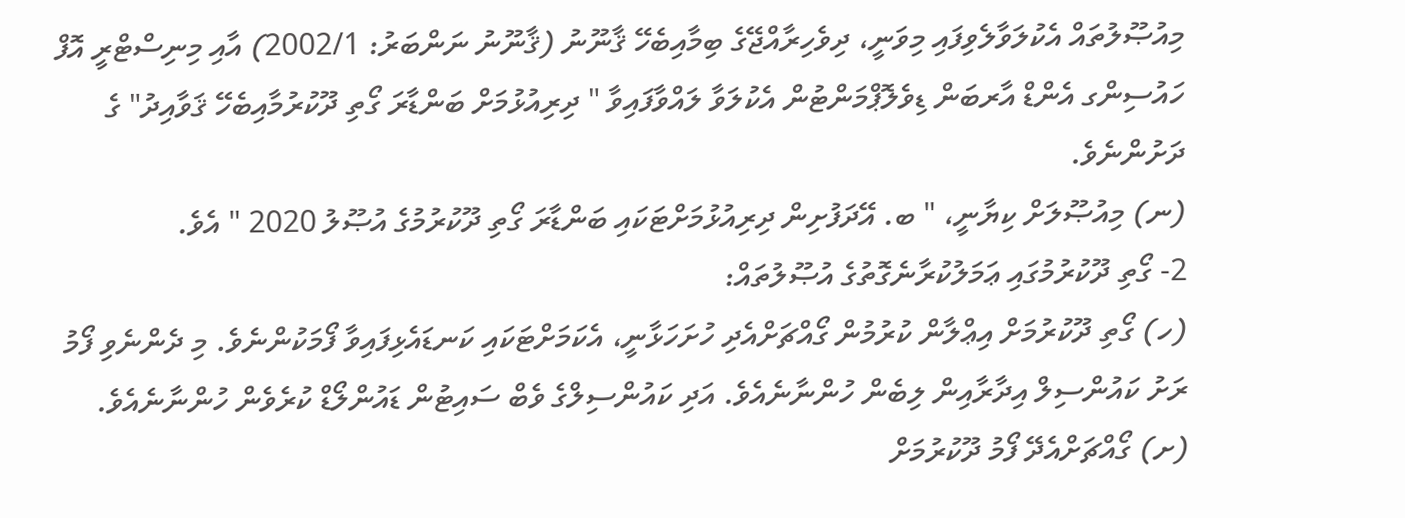މިއުޞޫލުތައް އެކުލަވާލެވިފައި މިވަނީ، ދިވެހިރާއްޖޭގެ ބިމާއިބެހޭ ޤާނޫނު (ޤާނޫނު ނަންބަރު: 2002/1) އާއި މިނިސްޓްރީ އޮފް ހައުސިންގ އެންޑް އާރބަން ޑިވެލޮޕްމަންޓުން އެކުލަވާ ލައްވާފައިވާ " ދިރިއުޅުމަށް ބަންޑާރަ ގޯތި ދޫކުރުމާއިބެހޭ ޤަވާއިދު" ގެ ދަށުންނެވެ.
(ނ) މިއުޞޫލަށް ކިޔާނީ، " ބ. އޭދަފުށިން ދިރިއުޅުމަށްޓަކައި ބަންޑާރަ ގޯތި ދޫކުރުމުގެ އުޞޫލު 2020 " އެވެ.
2- ގޯތި ދޫކުރުމުގައި ޢަމަލުކުރާނެގޮތުގެ އުޞޫލުތައް:
(ހ) ގޯތި ދޫކުރުމަށް އިޢްލާން ކުރުމުން ގޯއްޗަށްއެދި ހުށަހަޅާނީ، އެކަމަށްޓަކައި ކަނޑައެޅިފައިވާ ފޯމަކުންނެވެ. މި ދެންނެވި ފޯމު ރަށު ކައުންސިލް އިދާރާއިން ލިބެން ހުންނާނެއެވެ. އަދި ކައުންސިލްގެ ވެބް ސައިޓުން ޑައުންލޯޑް ކުރެވެން ހުންނާނެއެވެ.
(ށ) ގޯއްޗަށްއެދޭ ފޯމު ދޫކުރުމަށް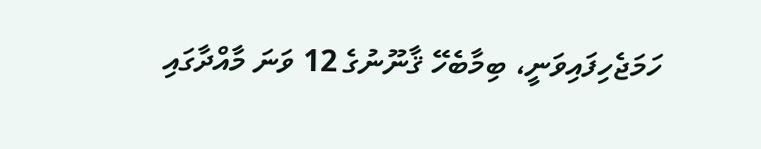ހަމަޖެހިފައިވަނީ، ބިމާބެހޭ ޤާނޫނުގެ 12 ވަނަ މާއްދާގައި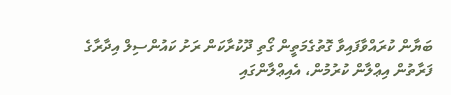ބަޔާން ކުރައްވާފައިވާ ގޮތުގެމަތީން ގޯތި ދޫކުރާކަން ރަށު ކައުންސިލް އިދާރާގެ ފަރާތުން އިޢްލާން ކުރުމުން، އެއިޢްލާންގައި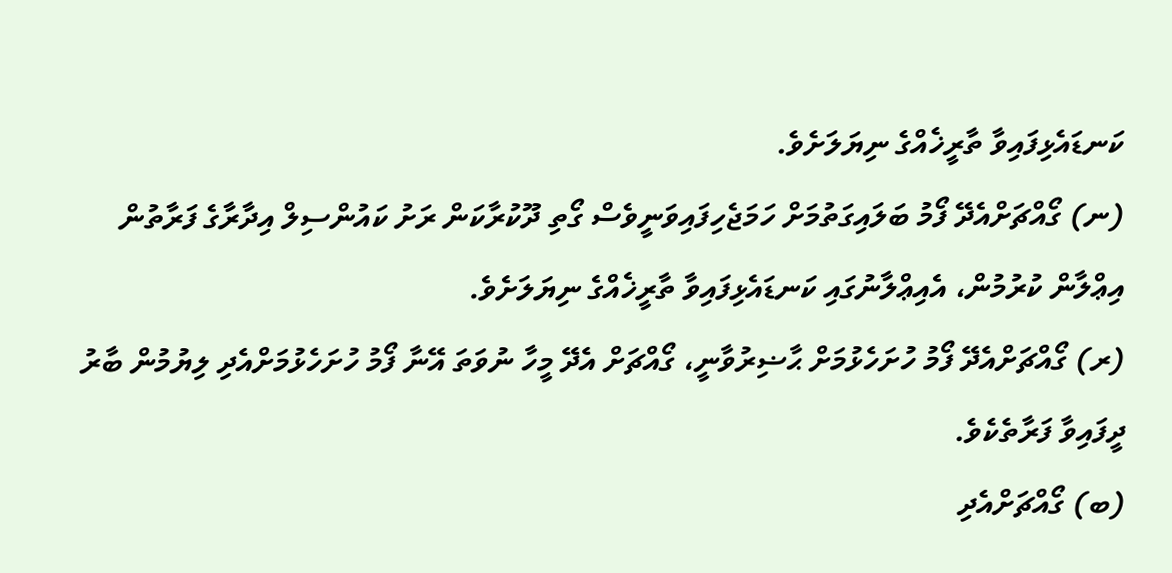ކަނޑައެޅިފައިވާ ތާރީޚެއްގެ ނިޔަލަށެވެ.
(ނ) ގޯއްޗަށްއެދޭ ފޯމު ބަލައިގަތުމަށް ހަމަޖެހިފައިވަނީވެސް ގޯތި ދޫކުރާކަން ރަށު ކައުންސިލް އިދާރާގެ ފަރާތުން އިޢްލާން ކުރުމުން، އެއިޢްލާނުގައި ކަނޑައެޅިފައިވާ ތާރީޚެއްގެ ނިޔަލަށެވެ.
(ރ) ގޯއްޗަށްއެދޭ ފޯމު ހުށަހެޅުމަށް ޙާޟިރުވާނީ، ގޯއްޗަށް އެދޭ މީހާ ނުވަތަ އޭނާ ފޯމު ހުށަހެޅުމަށްއެދި ލިޔުމުން ބާރު ދީފައިވާ ފަރާތެކެވެ.
(ބ) ގޯއްޗަށްއެދި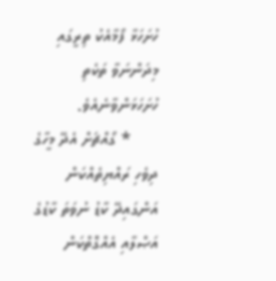ހުށަހަޅާ ފޯމާއެކު ތިރީގައި މިދަންނަވާ ތަކެތި ހުށަހަޅަންވާނެއެވެ.
      * ގޯއްޗަށް އެދޭ މީހާގެ ދިވެހި ރައްޔިތެއްކަން އަންގައިދޭ ކާޑު ނުވަތަ ކާޑުގެ އަޞްލާއި އެއްގޮތްކަން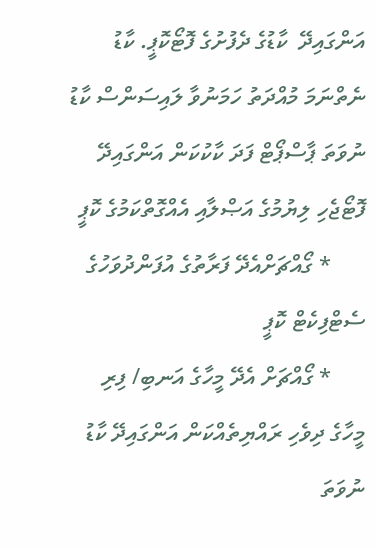އަންގައިދޭ  ކާޑުގެ ދެފުށުގެ ފޮޓޯކޮޕީ. ކާޑު ނެތްނަމަ މުއްދަތު ހަމަނުވާ ލައިސަންސް ކާޑު ނުވަތަ ޕާސްޕޯޓް ފަދަ ކާކުކަން އަންގައިދޭ ފޮޓޯޖެހި ލިޔުމުގެ އަޞްލާއި އެއްގޮތްކަމުގެ ކޮޕީ
      * ގޯއްޗަށްއެދޭ ފަރާތުގެ އުފަންދުވަހުގެ ސެޓްފިކެޓް ކޮޕީ
      * ގޯއްޗަށް އެދޭ މީހާގެ އަނބި/ ފިރި މީހާގެ ދިވެހި ރައްޔިތެއްކަން އަންގައިދޭ ކާޑު ނުވަތަ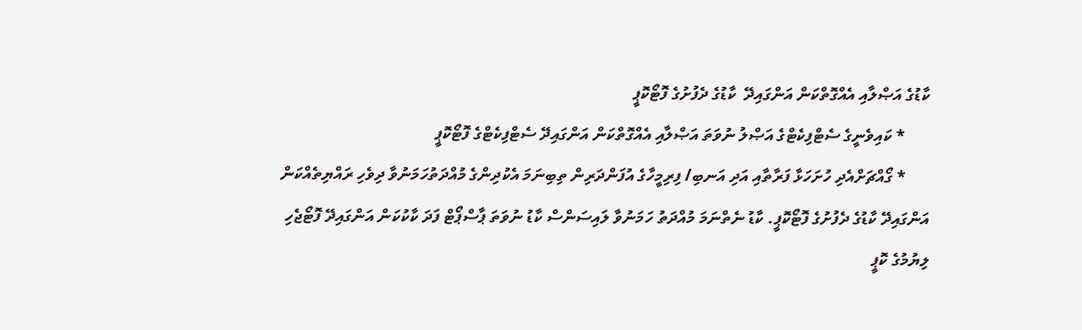ކާޑުގެ އަޞްލާއި އެއްގޮތްކަން އަންގައިދޭ  ކާޑުގެ ދެފުށުގެ ފޮޓޯކޮޕީ
      * ކައިވެނީގެ ސެޓްފިކެޓްގެ އަޞްލު ނުވަތަ އަޞްލާއި އެއްގޮތްކަން އަންގައިދޭ ސެޓްފިކެޓްގެ ފޮޓޯކޮޕީ
      * ގޯއްޗަށްއެދި ހުށަހަޅާ ފަރާތާއި އަދި އަނބި/ ފިރިމީހާގެ އުފަންދަރިން ތިބިނަމަ އެކުދިންގެ މުއްދަތުހަމަނުވާ ދިވެހި ރައްޔިތެއްކަން އަންގައިދޭ ކާޑުގެ ދެފުށުގެ ފޮޓޯކޮޕީ. ކާޑު ނެތްނަމަ މުއްދަތު ހަމަނުވާ ލައިސަންސް ކާޑު ނުވަތަ ޕާސްޕޯޓް ފަދަ ކާކުކަން އަންގައިދޭ ފޮޓޯޖެހި ލިޔުމުގެ ކޮޕީ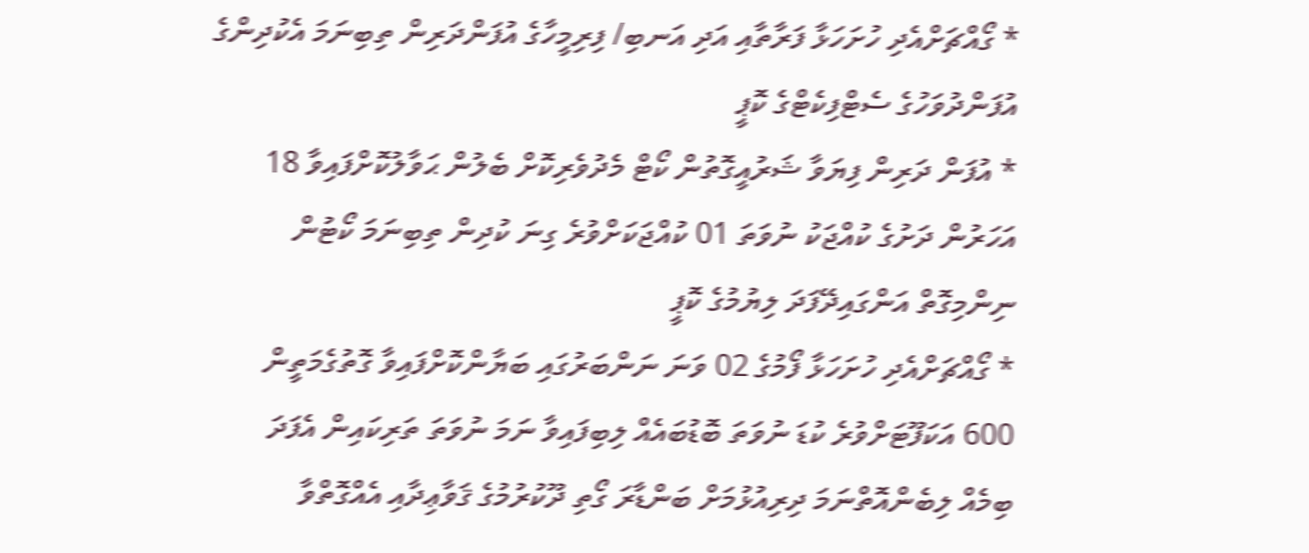* ގޯއްޗަށްއެދި ހުށަހަޅާ ފަރާތާއި އަދި އަނބި/ ފިރިމީހާގެ އުފަންދަރިން ތިބިނަމަ އެކުދިންގެ އުފަންދުވަހުގެ ސެޓްފިކެޓްގެ ކޮޕީ
* އުފަން ދަރިން ފިޔަވާ ޝަރުއީގޮތުން ކޯޓް މެދުވެރިކޮށް ބެލުން ޙަވާލުކޮށްފައިވާ 18 އަހަރުން ދަށުގެ ކުއްޖަކު ނުވަތަ 01 ކުއްޖަކަށްވުރެ ގިނަ ކުދިން ތިބިނަމަ ކޯޓުން ނިންމިގޮތް އަންގައިދޭފަދަ ލިޔުމުގެ ކޮޕީ
* ގޯއްޗަށްއެދި ހުށަހަޅާ ފޯމުގެ 02 ވަނަ ނަންބަރުގައި ބަޔާންކޮށްފައިވާ ގޮތުގެމަތީން 600 އަކަފޫޓަށްވުރެ ކުޑަ ނުވަތަ ބޮޑުބައެއް ލިބިފައިވާ ނަމަ ނުވަތަ ތަރިކައިން އެފަދަ ބިމެއް ލިބެންއޮތްނަމަ ދިރިއުޅުމަށް ބަންޑާރަ ގޯތި ދޫކުރުމުގެ ޤަވާޢިދާއި އެއްގޮތްވާ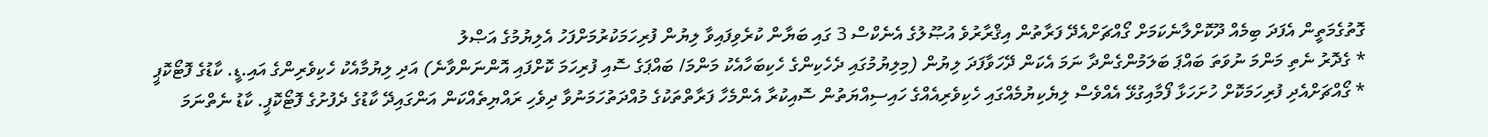ގޮތުގެމަތީން އެފަދަ ބިމެއް ދޫކޮށްލާނެކަމަށް ގޯއްޗަށްއެދޭ ފަރާތުން އިޤްރާރުވެ އުޞޫލުގެ އެނެކްސް 3 ގައި ބަޔާން ކުރެވިފައިވާ ލިޔުން ފުރިހަމަކުރުމަށްފަހު އެލިޔުމުގެ އަޞްލު
* ގެދޮރު ނެތި މަންމަ ނުވަތަ ބައްޕަ ބަލަމުންގެންދާ ނަމަ އެކަން ދޭހަވާފަދަ ލިޔުން (މިލިޔުމުގައި ދެހެކިންގެ ހެކިބަހާއެކު މަންމަ/ ބައްޕަގެ ސޮއި ފުރިހަމަ ކޮށްފައި އޮންނަންވާނެ) އަދި ލިޔުމާއެކު ހެކިވެރިންގެ އައި.ޑީ. ކާޑުގެ ފޮޓޯކޮޕީ
* ގޯއްޗަށްއެދި ފުރިހަމަކޮށް ހުށަހަޅާ ފޯމާއިގުޅޭ އެއްވެސް ލިޔެކިޔުމެއްގައި ހެކިވެރިއެއްގެ ހައިސިއްޔަތުން ސޮއިކުރާ އެންމެހާ ފަރާތްތަކުގެ މުއްދަތުހަމަނުވާ ދިވެހި ރައްޔިތެއްކަން އަންގައިދޭ ކާޑުގެ ދެފުށުގެ ފޮޓޯކޮޕީ. ކާޑު ނެތްނަމަ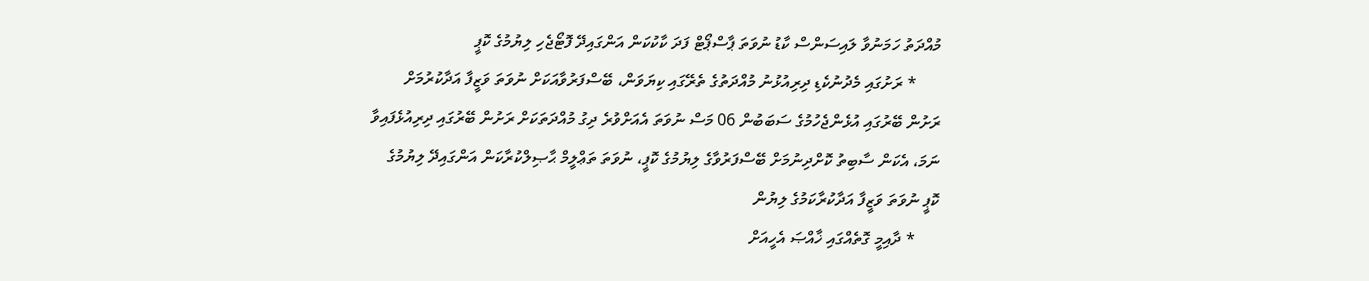މުއްދަތު ހަމަނުވާ ލައިސަންސް ކާޑު ނުވަތަ ޕާސްޕޯޓް ފަދަ ކާކުކަން އަންގައިދޭ ފޮޓޯޖެހި ލިޔުމުގެ ކޮޕީ
      * ރަށުގައި މެދުނުކެޑި ދިރިއުޅުނު މުއްދަތުގެ ތެރޭގައި ކިޔަވަން، ބޭސްފަރުވާއަކަށް ނުވަތަ ވަޒީފާ އަދާކުރުމަށް ރަށުން ބޭރުގައި އުޅެންޖެހުމުގެ ސަބަބުން 06 މަސް ނުވަތަ އެއަށްވުރެ ދިގު މުއްދަތަކަށް ރަށުން ބޭރުގައި ދިރިއުޅެފައިވާ ނަމަ، އެކަން ސާބިތު ކޮށްދިނުމަށް ބޭސްފަރުވާގެ ލިޔުމުގެ ކޮޕީ، ނުވަތަ ތަޢްލީމް ޙާޞިލްކުރާކަން އަންގައިދޭ ލިޔުމުގެ ކޮޕީ ނުވަތަ ވަޒީފާ އަދާކުރާކަމުގެ ލިޔުން
      * ދާއިމީ ގޮތެއްގައި ޚާއްޞަ އެހީއަށް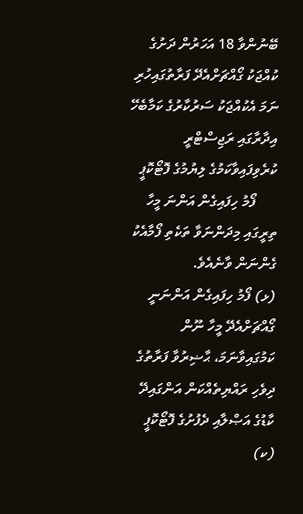ބޭނުންވާ 18 އަހަރުން ދަށުގެ ކުއްޖަކު ގޯއްޗަށްއެދޭ ފަރާތުގައިހުރި ނަމަ އެކުއްޖަކު ސަރުކާރުގެ ކަމާބެހޭ އިދާރާގައި ރަޖިސްޓްރީ ކުރެވިފައިވާކަމުގެ ލިޔުމުގެ ފޮޓޯކޮޕީ
      ފޯމު ހިފައިގެން އަންނަ މީހާ ތިރީގައި މިދަންނަވާ ތަކެތި ފޯމާއެކު ގެންނަން ވާނެއެވެ.
(ޅ) ފޯމު ހިފައިގެން އަންނަނީ ގޯއްޗަށްއެދޭ މީހާ ނޫން ކަމުގައިވާނަމަ، ޙާޟިރުވާ ފަރާތުގެ ދިވެހި ރައްޔިތެއްކަން އަންގައިދޭ ކާޑުގެ އަޞްލާއި ދެފުށުގެ ފޮޓޯކޮޕީ
(ކ)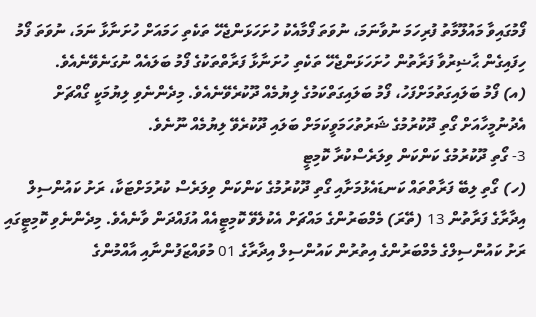ފޯމުގައިވާ މައުލޫމާތު ފުރިހަމަ ނުވާނަމަ، ނުވަތަ ފޯމާއެކު ހުށަހަޅަންޖެހޭ ތަކެތި ހަމައަށް ހުށަނާޅާ ނަމަ، ނުވަތަ ފޯމު ހިފައިގެން ޙާޟިރުވާ ފަރާތުން ހުށަހަޅަންޖެހޭ ތަކެތި ހުށަނާޅާ ފަރާތްތަކުގެ ފޯމު ބަލައެއް ނުގަނެވޭނެއެވެ.
(އ) ފޯމު ބަލައިގަތުމަށްފަހު، ފޯމު ބަލައިގަތްކަމުގެ ލިޔުމެއް ދޫކުރެވޭނެއެވެ. މިދެންނެވި ލިޔުމަކީ ގޯއްޗަށް އެދުނުމީހާއަށް ގޯތި ދޫކުރުމުގެ ޝަރުތުހަމަވީކަމަށް ބަލައި ދޫކުރެވޭ ލިޔުމެއް ނޫނެވެ.
3- ގޯތި ދޫކުރުމުގެ ކަންކަން ވިލަރެސްކުރާ ކޮމިޓީ
(ހ) ގޯތި ލިބޭ ފަރާތްތައް ކަނޑައެޅުމަށާއި ގޯތި ދޫކުރުމުގެ ކަންކަން ވިލަރެސް ކުރުމަށްޓަކާ، ރަށު ކައުންސިލް އިދާރާގެ ފަރާތުން 13 (ތޭރަ) މެމްބަރުންގެ މައްޗަށް އެކުލެވޭ ކޮމިޓީއެއް އުފައްދަން ވާނެއެވެ. މިދެންނެވި ކޮމިޓީގައި ރަށު ކައުންސިލްގެ މެމްބަރުންގެ އިތުރުން ކައުންސިލް އިދާރާގެ 01 މުވައްޒަފުންނާއި އާއްމުންގެ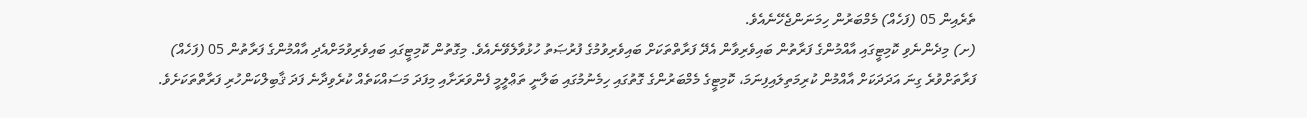ތެރެއިން 05 (ފަހެއް) މެމްބަރުން ހިމަނަންޖެހޭނެއެވެ.
(ށ) މިދެންނެވި ކޮމިޓީގައި އާއްމުންގެ ފަރާތުން ބައިވެރިވާން އެދޭ ފަރާތްތަކަށް ބައިވެރިވުމުގެ ފުރުޞަތު ހުޅުވާލެވޭނެއެވެ. މިގޮތުން ކޮމިޓީގައި ބައިވެރިވުމަށްއެދި އާއްމުންގެ ފަރާތުން 05 (ފަހެއް) ފަރާތަށްވުރެ ގިނަ އަދަދަކަށް އާއްމުން ކުރިމަތިލައިފިނަމަ، ކޮމިޓީގެ މެމްބަރުންގެ ގޮތުގައި ހިމެނުމުގައި ބަލާނީ ތަޢްލީމީ ފެންވަރަށާއި މިފަދަ މަސައްކަތެއް ކުރެވިދާނެ ފަދަ ޤާބިލްކަންހުރި ފަރާތްތަކަށެވެ.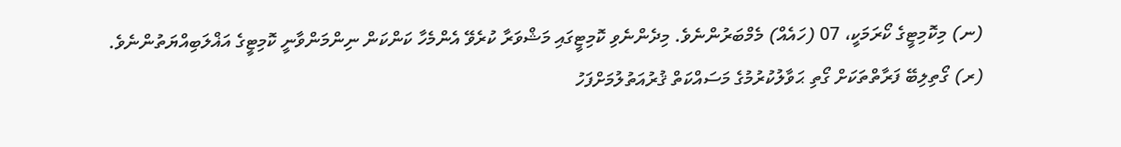(ނ) މިކޮމިޓީގެ ކޯރަމަކީ، 07 (ހައެއް) މެމްބަރުންނެވެ. މިދެންނެވި ކޮމިޓީގައި މަޝްވަރާ ކުރެވޭ އެންމެހާ ކަންކަން ނިންމަންވާނީ ކޮމިޓީގެ އަޣްލަބިއްޔަތުންނެވެ.
(ރ) ގޯތިލިބޭ ފަރާތްތަކަށް ގޯތި ޙަވާލުކުރުމުގެ މަސައްކަތް ޤުރުއަތުލުމަށްފަހު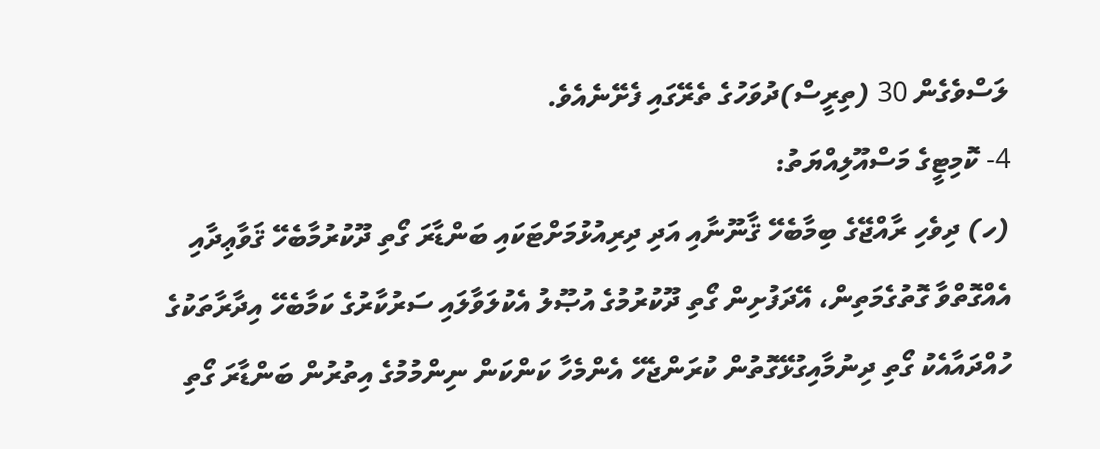ލަސްވެގެން 30 (ތިރީސް)ދުވަހުގެ ތެރޭގައި ފެށޭނެއެވެ.
4- ކޮމިޓީގެ މަސްއޫލިއްޔަތު:
(ހ) ދިވެހި ރާއްޖޭގެ ބިމާބެހޭ ޤާނޫނާއި އަދި ދިރިއުޅުމަށްޓަކައި ބަންޑާރަ ގޯތި ދޫކުރުމާބެހޭ ޤަވާޢިދާއި އެއްގޮތްވާ ގޮތުގެމަތިން، އޭދަފުށިން ގޯތި ދޫކުރުމުގެ އުޞޫލު އެކުލަވާލައި ސަރުކާރުގެ ކަމާބެހޭ އިދާރާތަކުގެ ހުއްދައާއެކު ގޯތި ދިނުމާއިގުޅޭގޮތުން ކުރަންޖެހޭ އެންމެހާ ކަންކަން ނިންމުމުގެ އިތުރުން ބަންޑާރަ ގޯތި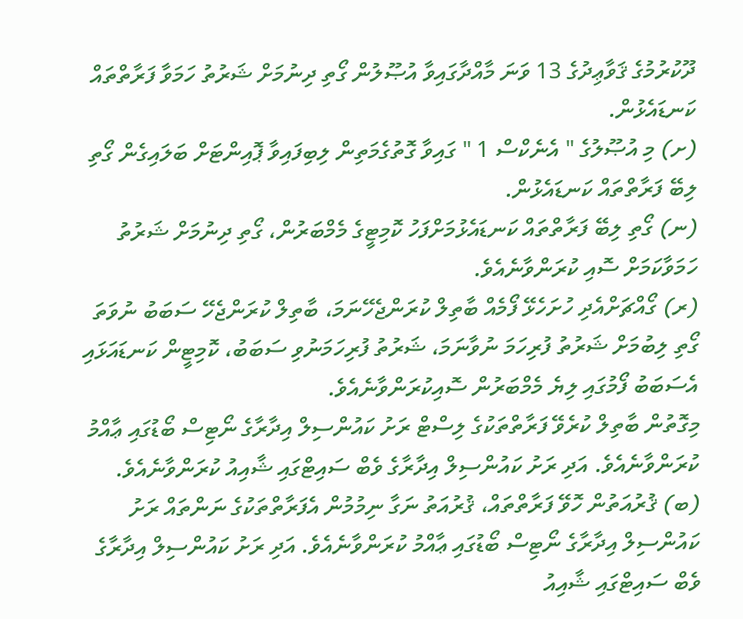ދޫކުރުމުގެ ޤަވާޢިދުގެ 13 ވަނަ މާއްދާގައިވާ އުޞޫލުން ގޯތި ދިނުމަށް ޝަރުތު ހަމަވާ ފަރާތްތައް ކަނޑައެޅުން.
(ށ) މި އުޞޫލުގެ " އެނެކްސް 1 " ގައިވާ ގޮތުގެމަތިން ލިބިފައިވާ ޕޮއިންޓަށް ބަލައިގެން ގޯތި ލިބޭ ފަރާތްތައް ކަނޑައެޅުން.
(ނ) ގޯތި ލިބޭ ފަރާތްތައް ކަނޑައެޅުމަށްފަހު ކޮމިޓީގެ މެމްބަރުން، ގޯތި ދިނުމަށް ޝަރުތު ހަމަވާކަމަށް ސޮއި ކުރަންވާނެއެވެ.
(ރ) ގޯއްޗަށްއެދި ހުށަހެޅޭ ފޯމެއް ބާތިލް ކުރަންޖެހޭނަމަ، ބާތިލް ކުރަންޖެހޭ ސަބަބު ނުވަތަ ގޯތި ލިބުމަށް ޝަރުތު ފުރިހަމަ ނުވާނަމަ، ޝަރުތު ފުރިހަމަނުވި ސަބަބު، ކޮމިޓީން ކަނޑައަޅައި އެސަބަބު ފޯމުގައި ލިޔެ މެމްބަރުން ސޮއިކުރަންވާނެއެވެ.
މިގޮތުން ބާތިލް ކުރެވޭ ފަރާތްތަކުގެ ލިސްޓް ރަށު ކައުންސިލް އިދާރާގެ ނޯޓިސް ބޯޑުގައި ޢާއްމު ކުރަންވާނެއެވެ. އަދި ރަށު ކައުންސިލް އިދާރާގެ ވެބް ސައިޓްގައި ޝާއިއު ކުރަންވާނެއެވެ.
(ބ) ޤުރުއަތުން ހޮވޭ ފަރާތްތައް، ޤުރުއަތު ނަގާ ނިމުމުން އެފަރާތްތަކުގެ ނަންތައް ރަށު ކައުންސިލް އިދާރާގެ ނޯޓިސް ބޯޑުގައި ޢާއްމު ކުރަންވާނެއެވެ. އަދި ރަށު ކައުންސިލް އިދާރާގެ ވެބް ސައިޓްގައި ޝާއިއު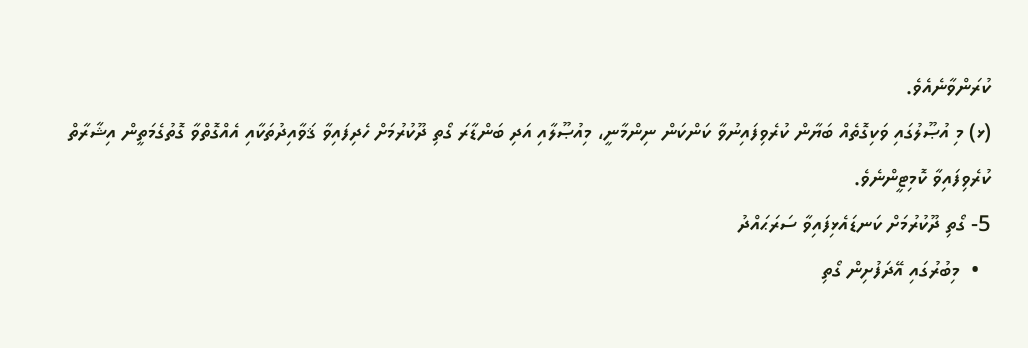ކުރަންވާނެއެވެ.
(ޅ) މި އުޞޫލުގައި ވަކިގޮތެއް ބަޔާން ކުރެވިފައިނުވާ ކަންކަން ނިންމާނީ، މިއުޞޫލާއި އަދި ބަންޑާރަ ގޯތި ދޫކުރުމަށް ހެދިފައިވާ ޤަވާއިދުތަކާއި އެއްގޮތްވާ ގޮތުގެމަތީން އިޝާރާތް ކުރެވިފައިވާ ކޮމިޓީންނެވެ.
5- ގޯތި ދޫކުރުމަށް ކަނޑައެޅިފައިވާ ސަރަޙައްދު
  •  މިބުރުގައި އޭދަފުށިން ގޯތި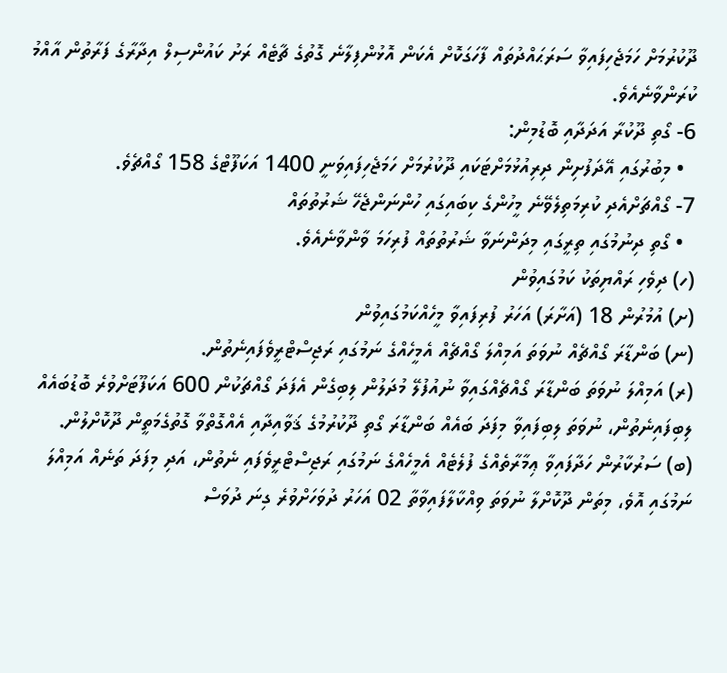ދޫކުރުމަށް ހަމަޖެހިފައިވާ ސަރަޙައްދުތައް ފާހަގަކޮށް އެކަން އޮޅުންފިލާނެ ގޮތުގެ ޗާޓެއް ރަށު ކައުންސިލް އިދާރާގެ ފަރާތުން އާއްމު ކުރަންވާނެއެވެ.
6- ގޯތި ދޫކުރާ އަދަދާއި ބޮޑުމިން:
  • މިބުރުގައި އޭދަފުށިން ދިރިއުޅުމަށްޓަކައި ދޫކުރުމަށް ހަމަޖެހިފައިވަނީ 1400 އަކަފޫޓްގެ 158 ގޯއްޗެވެ.
7- ގޯއްޗަށްއެދި ކުރިމަތިލެވޭނެ މީހުންގެ ކިބައިގައި ހުންނަންޖެހޭ ޝަރުތުތައް
  • ގޯތި ދިނުމުގައި ތިރީގައި މިދަންނަވާ ޝަރުތުތައް ފުރިހަމަ ވާންވާނެއެވެ.
(ހ) ދިވެހި ރައްޔިތަކު ކަމުގައިވުން
(ށ) އުމުރުން 18 (އަށާރަ) އަހަރު ފުރިފައިވާ މީހެއްކަމުގައިވުން
(ނ) ބަންޑާރަ ގޯއްޗެއް ނުވަތަ އަމިއްލަ ގޯއްޗެއް އެމީހެއްގެ ނަމުގައި ރަޖިސްޓްރީވެފައިނެތުން.
(ރ) އަމިއްލަ ނުވަތަ ބަންޑާރަ ގޯއްޗެއްގައިވާ ނުއުފުލޭ މުދަލުން ލިބިގެން އެފަދަ ގޯއްޗަކުން 600 އަކަފޫޓަށްވުރެ ބޮޑުބައެއް ލިބިފައިނެތުން، ނުވަތަ ލިބިފައިވާ މިފަދަ ބައެއް ބަންޑާރަ ގޯތި ދޫކުރުމުގެ ޤަވާއިދާއި އެއްގޮތްވާ ގޮތުގެމަތީން ދޫކޮށްލުން.
(ބ) ސަރުކާރުން ހަދާފައިވާ ޢިމާރާތެއްގެ ފުލެޓެއް އެމީހެއްގެ ނަމުގައި ރަޖިސްޓްރީވެފައި ނެތުން، އަދި މިފަދަ ތަނެއް އަމިއްލަ ނަމުގައި އޮވެ، މިތަން ދޫކޮށްލާ ނުވަތަ ވިއްކާލާފައިވާތާ 02 އަހަރު ދުވަހަށްވުރެ ގިނަ ދުވަސް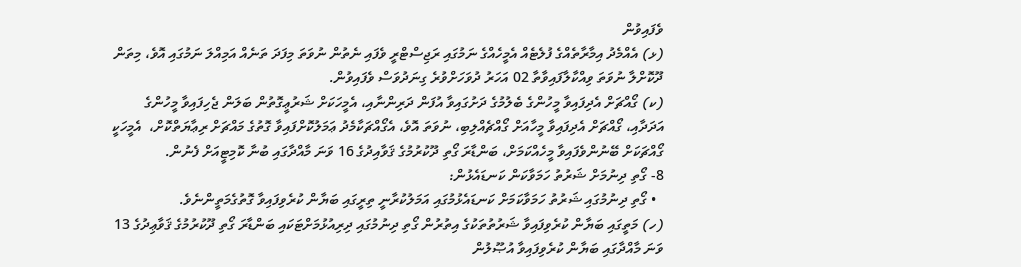ވެފައިވުން
(ޅ) އެއްމެދު އިމާރާތެއްގެ ފުލެޓެއް އެމީހެއްގެ ނަމުގައި ރަޖިސްޓްރީ ވެފައި ނެތުން ނުވަތަ މިފަދަ ތަނެއް އަމިއްލަ ނަމުގައި އޮވެ، މިތަން ދޫކޮށްލާ ނުވަތަ ވިއްކާލާފައިވާތާ 02 އަހަރު ދުވަހަށްވުރެ ގިނަދުވަސް ވެފައިވުން.
(ކ) ގޯއްޗަށް އެދިފައިވާ މީހުންގެ ބެލުމުގެ ދަށުގައިވާ އުފަން ދަރިންނާއި، އެމީހަކަށް ޝަރުޢީގޮތުން ބަލަން ޖެހިފައިވާ މީހުންގެ އަދަދާއި، ގޯއްޗަށް އެދިފައިވާ މީހާއަށް ގޯއްޗެއްލިބި، ނުވަތަ އޮވެ، އެގޯއްޗަކާމެދު ޢަމަލުކޮށްފައިވާ ގޮތުގެ މައްޗަށް ރިޢާޔަތްކޮށް،  އެމީހަކީ ގޯއްޗަކަށް ބޭނުންވެފައިވާ މީހެއްކަމަށް، ބަންޑާރަ ގޯތި ދޫކުރުމުގެ ޤަވާއިދުގެ 16 ވަނަ މާއްދާގައި ބުނާ ކޮމިޓީއަށް ފެނުން.
8- ގޯތި ދިނުމަށް ޝަރުތު ހަމަވާކަން ކަނޑައެޅުން:
  • ގޯތި ދިނުމުގައި ޝަރުތު ހަމަވާކަމަށް ކަނޑައެޅުމުގައި އަމަލުކުރާނީ ތިރީގައި ބަޔާން ކުރެވިފައިވާ ގޮތުގެމަތީންނެވެ.
(ހ) މަތީގައި ބަޔާން ކުރެވިފައިވާ ޝަރުތުތަކުގެ އިތުރުން ގޯތި ދިނުމުގައި ދިރިއުޅުމަށްޓަކައި ބަންޑާރަ ގޯތި ދޫކުރުމުގެ ޤަވާޢިދުގެ 13 ވަނަ މާއްދާގައި ބަޔާން ކުރެވިފައިވާ އުޞޫލުން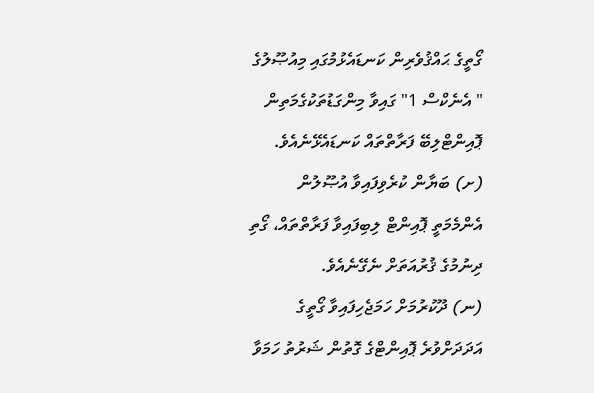ގޯތީގެ ޙައްޤުވެރިން ކަނޑައެޅުމުގައި މިއުޞޫލުގެ " އެނެކްސް 1" ގައިވާ މިންގަޑުތަކުގެމަތިން ޕޮއިންޓްލިބޭ ފަރާތްތައް ކަނޑައެޅޭނެއެވެ.
(ށ) ބަޔާން ކުރެވިފައިވާ އުޞޫލުން އެންމެމަތީ ޕޮއިންޓް ލިބިފައިވާ ފަރާތްތައް، ގޯތި ދިނުމުގެ ޤުރުއަތަށް ނެގޭނެއެވެ.
(ނ) ދޫކުރުމަށް ހަމަޖެހިފައިވާ ގޯތީގެ އަދަދަށްވުރެ ޕޮއިންޓްގެ ގޮތުން ޝަރުތު ހަމަވާ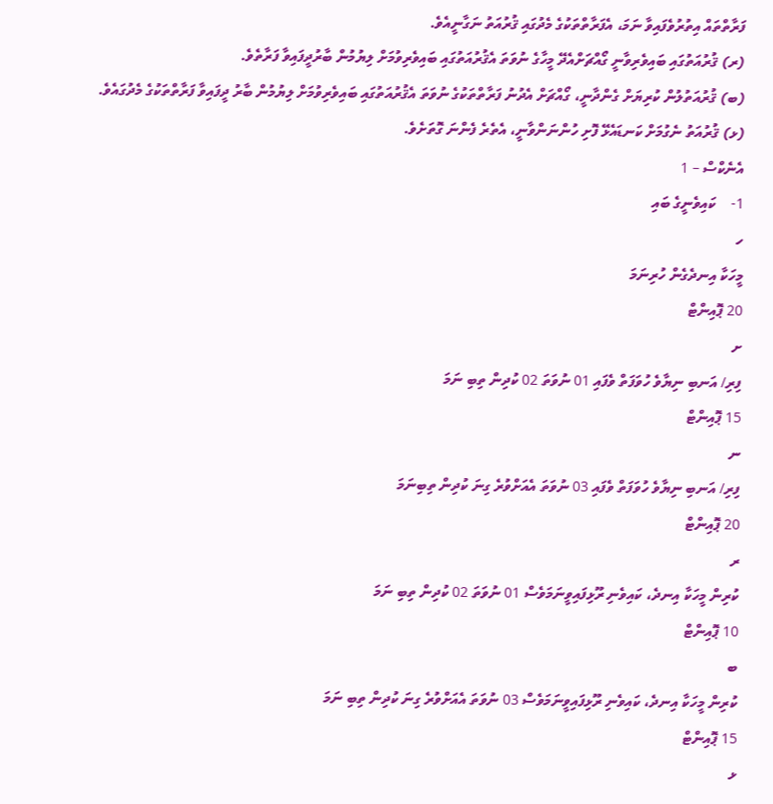ފަރާތްތައް އިތުރުވެފައިވާ ނަމަ، އެފަރާތްތަކުގެ މެދުގައި ޤުރުއަތު ނަގާނީއެވެ.
(ރ) ޤުރުއަތުގައި ބައިވެރިވާނީ ގޯއްޗަށްއެދޭ މީހާގެ ނުވަތަ އެޤުރުއަތުގައި ބައިވެރިވުމަށް ލިޔުމުން ބާރުދީފައިވާ ފަރާތެވެ.
(ބ) ޤުރުއަތުލުން ކުރިޔަށް ގެންދާނީ، ގޯއްޗަށް އެދުނު ފަރާތްތަކުގެ ނުވަތަ އެޤުރުއަތުގައި ބައިވެރިވުމަށް ލިޔުމުން ބާރު ދީފައިވާ ފަރާތްތަކުގެ މެދުގައެވެ.
(ޅ) ޤުރުއަތު ނެގުމަށް ކަނޑައެޅޭ ފޮށި ހުންނަންވާނީ، އެތެރެ ފެންނަ ގޮތަށެވެ.
އެނެކްސް – 1
1-    ކައިވެނީގެ ބައި
ހ
މީހަކާ އިނދެގެން ހުރިނަމަ
20 ޕޮއިންޓް
ށ
ފިރި/ އަނބި ނިޔާވެ ހުވަފަތް ވެފައި 01 ނުވަތަ 02 ކުދިން ތިބި ނަމަ
15 ޕޮއިންޓް
ނ
ފިރި/ އަނބި ނިޔާވެ ހުވަފަތް ވެފައި 03 ނުވަތަ އެއަށްވުރެ ގިނަ ކުދިން ތިބިނަމަ
20 ޕޮއިންޓް
ރ
ކުރިން މީހަކާ އިނދެ، ކައިވެނި ރޫޅިފައިވީނަމަވެސް 01 ނުވަތަ 02 ކުދިން ތިބި ނަމަ
10 ޕޮއިންޓް
ބ
ކުރިން މީހަކާ އިނދެ، ކައިވެނި ރޫޅިފައިވީނަމަވެސް 03 ނުވަތަ އެއަށްވުރެ ގިނަ ކުދިން ތިބި ނަމަ
15 ޕޮއިންޓް
ޅ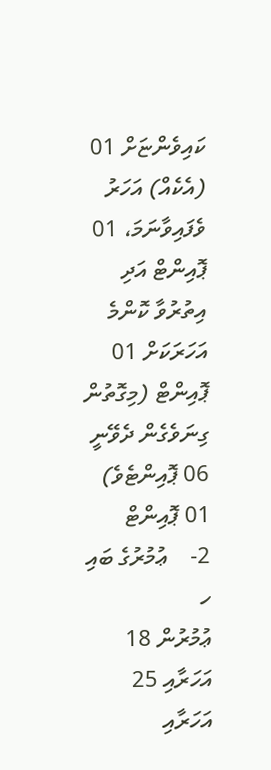ކައިވެންޏަށް 01 (އެކެއް) އަހަރު ވެފައިވާނަމަ، 01 ޕޮއިންޓް އަދި އިތުރުވާ ކޮންމެ އަހަރަކަށް 01 ޕޮއިންޓް (މިގޮތުން ގިނަވެގެން ދެވޭނީ 06 ޕޮއިންޓެވެ)
01 ޕޮއިންޓް
2-    ޢުމުރުގެ ބައި
ހ
ޢުމުރުން 18 އަހަރާއި 25 އަހަރާއި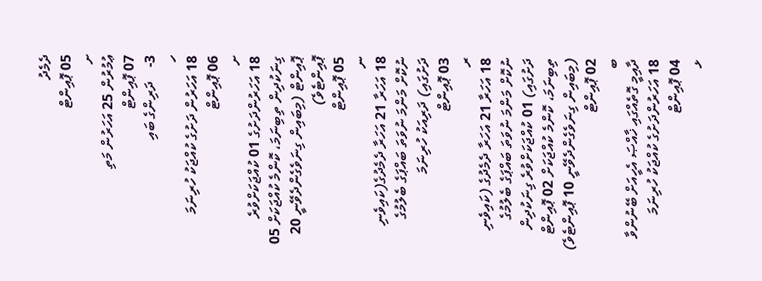ދެމެދު
05 ޕޮއިންޓް
ށ
ޢުމުރުން 25 އަހަރުން މަތި
07 ޕޮއިންޓް
3-    ދަރިންގެ ބައި
ހ
18 އަހަރުން ދަށުގެ ކުއްޖަކު ހުރިނަމަ
06 ޕޮއިންޓް
ށ
18 އަހަރުންދަށުގެ 01 ކުއްޖަކަށްވުރެ ގިނަކުދިން ތިބިނަމަ، ކޮންމެ ކުއްޖަކަށް 05 ޕޮއިންޓް (މިބައިން ގިނަވެގެންދެވޭނީ 20 ޕޮއިންޓެވެ)
05 ޕޮއިންޓް
ނ
18 އަހަރާ 21 އަހަރާ ދެމެދުގެ(ކައިވެނި ނުކޮށް މަންމަ ނުވަތަ ބައްޕަގެ ބެލުމުގެ ދަށުގައި) ދަރިއަކު ހުރިނަމަ
03 ޕޮއިންޓް
ރ
18 އަހަރާ 21 އަހަރާ ދެމެދުގެ (ކައިވެނި ނުކޮށް މަންމަ ނުވަތަ ބައްޕަގެ ބެލުމުގެ ދަށުގައި) 01 ކުއްޖަކަށްވުރެ ގިނަކުދިން ތިބިނަމަ، ކޮންމެ ކުއްޖަކަށް 02 ޕޮއިންޓް (މިބައިން ގިނަވެގެންދެވޭނީ 10 ޕޮއިންޓެވެ)
02 ޕޮއިންޓް
ބ
ދާއިމީ ގޮތެއްގައި ޚާއްޞަ އެހީއަށް ބޭނުންވާ 18 އަހަރުންދަށުގެ ކުއްޖަކު ހުރިނަމަ
04 ޕޮއިންޓް
ޅ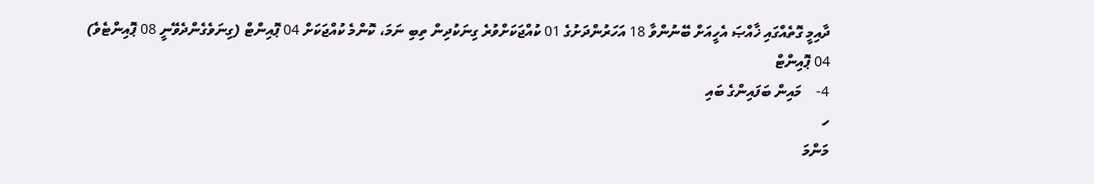ދާއިމީ ގޮތެއްގައި ޚާއްޞަ އެހީއަށް ބޭނުންވާ 18 އަހަރުންދަށުގެ 01 ކުއްޖަކަށްވުރެ ގިނަކުދިން ތިބި ނަމަ، ކޮންމެ ކުއްޖަކަށް 04 ޕޮއިންޓް (ގިނަވެގެންދެވޭނީ 08 ޕޮއިންޓެވެ)
04 ޕޮއިންޓް
4-    މައިން ބަފައިންގެ ބައި
ހ
މަންމަ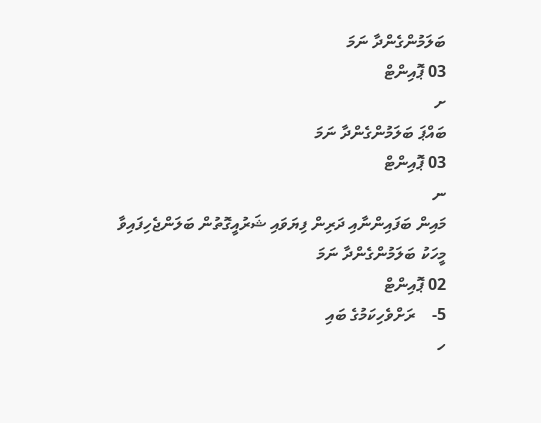ބަލަމުންގެންދާ ނަމަ
03 ޕޮއިންޓް
ށ
ބައްޕަ ބަލަމުންގެންދާ ނަމަ
03 ޕޮއިންޓް
ނ
މައިން ބަފައިންނާއި ދަރިން ފިޔަވައި ޝަރުއީގޮތުން ބަލަންޖެހިފައިވާ މީހަކު ބަލަމުންގެންދާ ނަމަ
02 ޕޮއިންޓް
5-    ރަށްވެހިކަމުގެ ބައި
ހ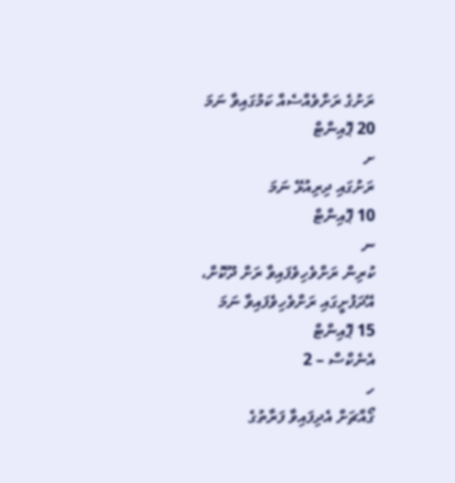ރަށުގެ ރަށްވެއްސެއް ކަމުގައިވާ ނަމަ
20 ޕޮއިންޓް
ށ
ރަށުގައި ދިރިއުޅޭ ނަމަ
10 ޕޮއިންޓް
ނ
ކުރިން ރަށްވެހިވެފައިވާ ރަށް ދޫކޮށް، އޭދަފުށީގައި ރަށްވެހިވެފައިވާ ނަމަ
15 ޕޮއިންޓް
އެނެކްސް – 2
ހ
ގޯއްޗަށް އެދިފައިވާ ފަރާތުގެ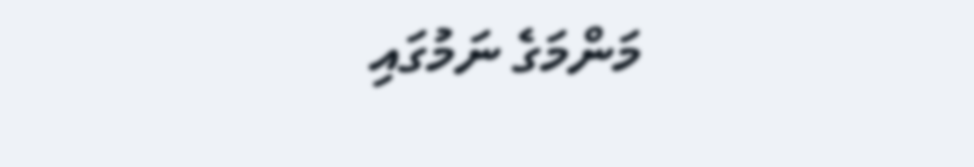މަންމަގެ ނަމުގައި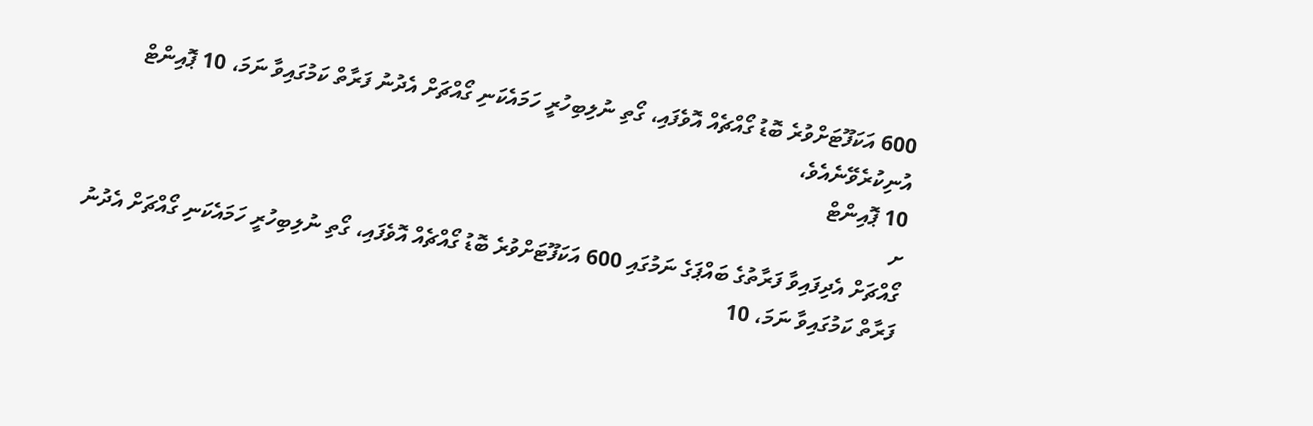600 އަކަފޫޓަށްވުރެ ބޮޑު ގޯއްޗެއް އޮވެފައި، ގޯތި ނުލިބިހުރީ ހަމައެކަނި ގޯއްޗަށް އެދުނު ފަރާތް ކަމުގައިވާ ނަމަ، 10 ޕޮއިންޓް އުނިކުރެވޭނެއެވެ،
10 ޕޮއިންޓް
ށ
ގޯއްޗަށް އެދިފައިވާ ފަރާތުގެ ބައްޕަގެ ނަމުގައި 600 އަކަފޫޓަށްވުރެ ބޮޑު ގޯއްޗެއް އޮވެފައި، ގޯތި ނުލިބިހުރީ ހަމައެކަނި ގޯއްޗަށް އެދުނު ފަރާތް ކަމުގައިވާ ނަމަ، 10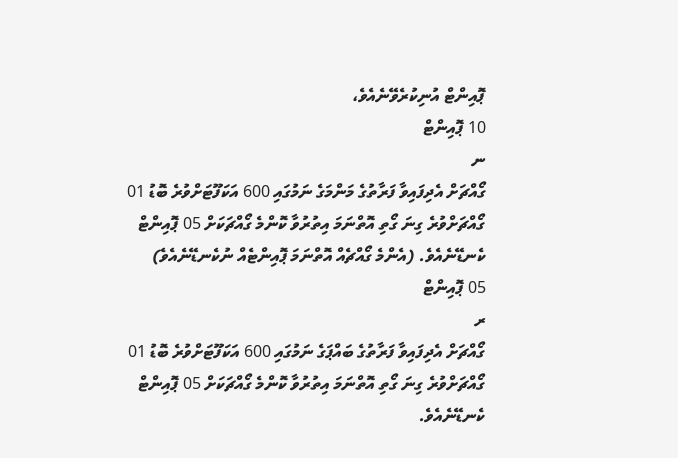ޕޮއިންޓް އުނިކުރެވޭނެއެވެ،
10 ޕޮއިންޓް
ނ
ގޯއްޗަށް އެދިފައިވާ ފަރާތުގެ މަންމަގެ ނަމުގައި 600 އަކަފޫޓަށްވުރެ ބޮޑު 01 ގޯއްޗަށްވުރެ ގިނަ ގޯތި އޮތްނަމަ އިތުރުވާ ކޮންމެ ގޯއްޗަކަށް 05 ޕޮއިންޓް ކެނޑޭނެއެވެ. (އެންމެ ގޯއްޗެއް އޮތްނަމަ ޕޮއިންޓެއް ނުކެނޑޭނެއެވެ)
05 ޕޮއިންޓް
ރ
ގޯއްޗަށް އެދިފައިވާ ފަރާތުގެ ބައްޕަގެ ނަމުގައި 600 އަކަފޫޓަށްވުރެ ބޮޑު 01 ގޯއްޗަށްވުރެ ގިނަ ގޯތި އޮތްނަމަ އިތުރުވާ ކޮންމެ ގޯއްޗަކަށް 05 ޕޮއިންޓް ކެނޑޭނެއެވެ.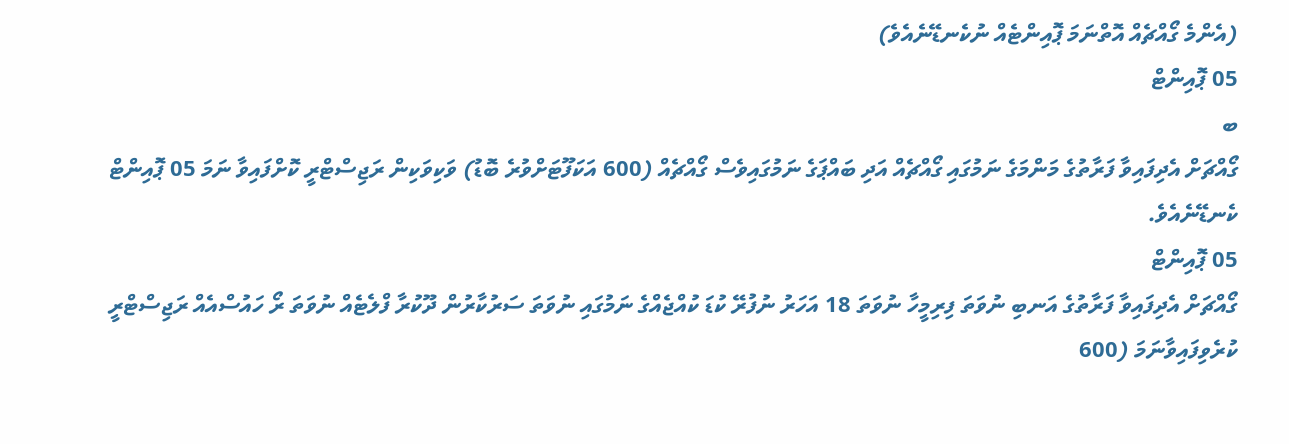(އެންމެ ގޯއްޗެއް އޮތްނަމަ ޕޮއިންޓެއް ނުކެނޑޭނެއެވެ)
05 ޕޮއިންޓް
ބ
ގޯއްޗަށް އެދިފައިވާ ފަރާތުގެ މަންމަގެ ނަމުގައި ގޯއްޗެއް އަދި ބައްޕަގެ ނަމުގައިވެސް ގޯއްޗެއް (600 އަކަފޫޓަށްވުރެ ބޮޑު) ވަކިވަކިން ރަޖިސްޓްރީ ކޮށްފައިވާ ނަމަ 05 ޕޮއިންޓް ކެނޑޭނެއެވެ.
05 ޕޮއިންޓް
ގޯއްޗަށް އެދިފައިވާ ފަރާތުގެ އަނބި ނުވަތަ ފިރިމީހާ ނުވަތަ 18 އަހަރު ނުފުރޭ ކުޑަ ކުއްޖެއްގެ ނަމުގައި ނުވަތަ ސަރުކާރުން ދޫކުރާ ފްލެޓެއް ނުވަތަ ރޯ ހައުސްއެއް ރަޖިސްޓްރީ ކުރެވިފައިވާނަމަ (600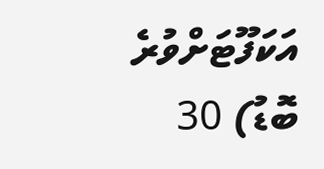އަކަފޫޓަށްވުރެ ބޮޑު) 30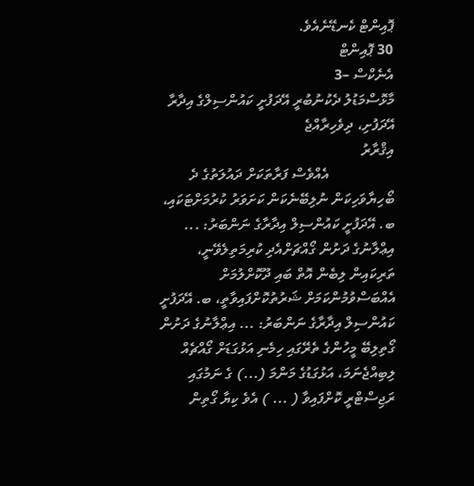ޕޮއިންޓް ކެނޑޭނެއެވެ.
30 ޕޮއިންޓް
އެނެކްސް –3
މާޅޮސްމަޑުލު ދެކުނުބުރީ އޭދަފުށީ ކައުންސިލްގެ އިދާރާ
އޭދަފުށި، ދިވެހިރާއްޖެ
އިޤްރާރު
                  އެއްވެސް ފަރާތަކަށް ދައުލަތުގެ ދެ ބޯހިޔާވަހިކަން ނުލިބޭނެކަން ކަށަވަރު ކުރުމަށްޓަކައި، ބ. އޭދަފުށީ ކައުންސިލް އިދާރާގެ ނަންބަރު: ... އިޢްލާނުގެ ދަށުން ގޯއްޗަށްއެދި ކުރިމަތިލެވޭނީ، ތަރިކައިން ލިބެން އޮތް ބައި ދޫކޮށްލުމަށް އެއްބަސްވުމުންކަމަށް ޝަރުތުކޮށްފައިވާތީ، ބ. އޭދަފުށީ ކައުންސިލް އިދާރާގެ ނަންބަރު: ... އިޢްލާނުގެ ދަށުން ގޯތިލިބޭ މީހުންގެ ތެރޭގައި ހިމެނި އަޅުގަޑަށް ގޯއްޗެއް ލިބިއްޖެނަމަ، އަޅުގަޑުގެ މަންމަ (...) ގެ ނަމުގައި ރަޖިސްޓްރީ ކޮށްފައިވާ ( ... ) އެވެ ކިޔާ ގޯތިން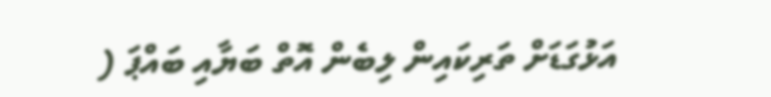އަޅުގަޑަށް ތަރިކައިން ލިބެން އޮތް ބަޔާއި ބައްޕަ (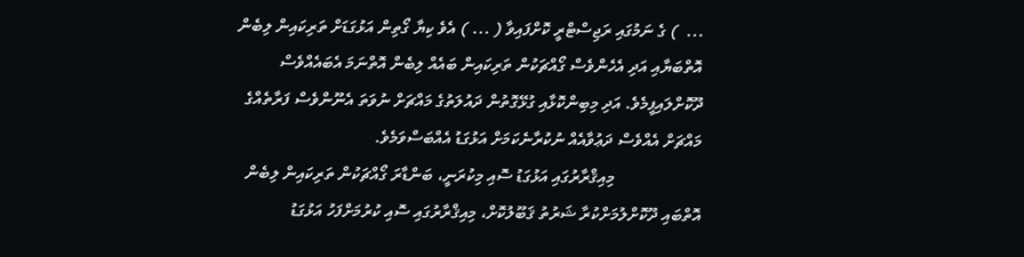...  ) ގެ ނަމުގައި ރަޖިސްޓްރީ ކޮށްފައިވާ ( ... ) އެވެ ކިޔާ ގޯތިން އަޅުގަޑަށް ތަރިކައިން ލިބެން އޮތްބަޔާއި އަދި އެހެންވެސް ގޯއްޗަކުން ތަރިކައިން ބައެއް ލިބެން އޮތްނަމަ އެބައެއްވެސް ދޫކޮށްލައިފީމެވެ. އަދި މިބިންކޮޅާއި ގުޅޭގޮތުން ދައުލަތުގެ މައްޗަށް ނުވަތަ އެނޫންވެސް ފަރާތެއްގެ މައްޗަށް އެއްވެސް ދަޢުވާއެއް ނުކުރާނެކަމަށް އަޅުގަޑު އެއްބަސްވަމެވެ.
                     މިއިޤްރާރުގައި އަޅުގަޑު ސޮއި މިކުރަނީ، ބަންޑާރަ ގޯއްޗަކުން ތަރިކައިން ލިބެން އޮތްބައި ދޫކޮށްލުމަށްކުރާ ޝަރުތު ޤަބޫލުކޮށް، މިއިޤްރާރުގައި ސޮއި ކުރުމަށްފަހު އަޅުގަޑު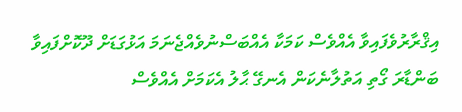އިޤްރާރުވެފައިވާ އެއްވެސް ކަމަކާ އެއްބަސްނުވެއްޖެނަމަ އަޅުގަޑަށް ދޫކޮށްފައިވާ ބަންޑާރަ ގޯތި އަތުލާނެކަން އެނގޭ ޙާލު އެކަމަށް އެއްވެސް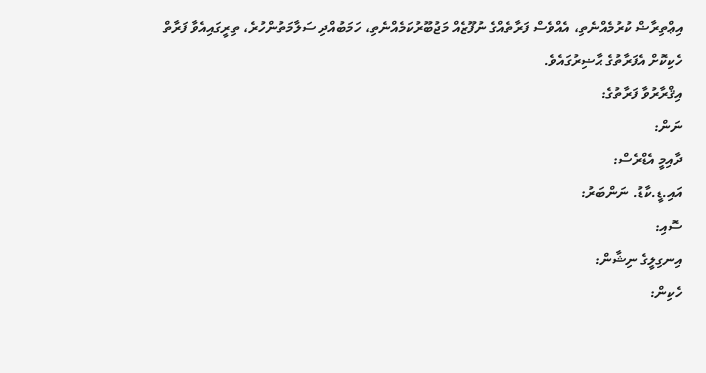އިޢްތިރާޟް ކުރުމެއްނެތި، އެއްވެސް ފަރާތެއްގެ ނުފޫޒެއް މަޖުބޫރުކަމެއްނެތި، ހަމަބުއްދި ސަލާމަތުންހުރެ، ތިރީގައިއެވާ ފަރާތް ހެކިކޮށް އެފަރާތުގެ ޙާޟިރުގައެވެ.
އިޤްރާރުވާ ފަރާތުގެ:
ނަން:
ދާއިމީ އެޑްރެސް:
އައި.ޑީ.ކާޑު. ނަންބަރު:
ސޮއި:
އިނގިލީގެ ނިޝާން:
ހެކިން: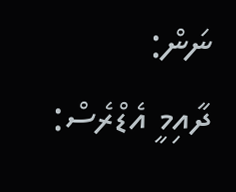ނަން:
ދާއިމީ އެޑްރެސް: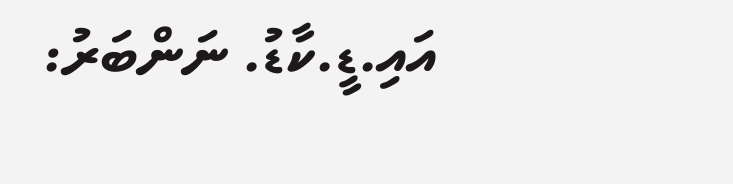އައި.ޑީ.ކާޑު. ނަންބަރު: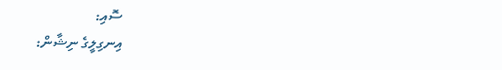ސޮއި:
އިނގިލީގެ ނިޝާން: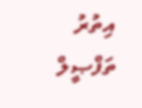އިތުރު ތަފްޞީލް